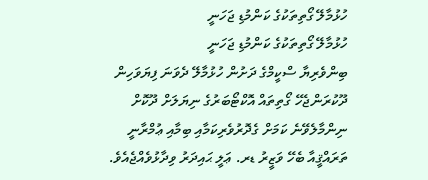ހުޅުމާލޭ ގޯތިތަކުގެ ކަންމުޑި ޖަހަނީ
ހުޅުމާލޭ ގޯތިތަކުގެ ކަންމުޑި ޖަހަނީ
ބިންވެރިޔާ ސްކީމްގެ ދަށުން ހުޅުމާލޭ ދެވަނަ ފިޔަވަހިން ދޫކުރަންޖެހޭ ގޯތިތައް އޮކްޓޯބަރުގެ ނިޔަލަށް ދޫކޮށް ނިންމާލެވޭނެ ކަމަށް ގެދޮރުވެރިކަމާއި ބިމާއި ޢުމްރާނީ ތަރައްޤީއާ ބެހޭ ވަޒީރު ޑރ. ޢަލީ ޙައިދަރު ވިދާޅުވެއްޖެއެވެ.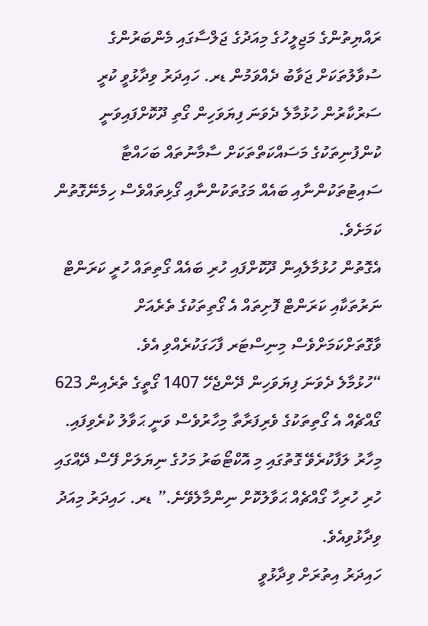ރައްޔިތުންގެ މަޖިލީހުގެ މިއަދުގެ ޖަލްސާގައި މެންބަރުންގެ ސުވާލުތަކަށް ޖަވާބު ދެއްވަމުން ޑރ. ހައިދަރު ވިދާޅުވީ ކުރީ ސަރުކާރުން ހުޅުމާލެ ދެވަނަ ފިޔަވަހިން ގޯތި ދޫކޮށްފައިވަނީ ކުންފުނިތަކުގެ މަސައްކަތްތަކަށް ސާމާނުތައް ބަހައްޓާ ސައިޓުތަކުންނާއި ބައެއް މަގުތަކުންނާއި ގޯޅިތައްވެސް ހިމެނޭގޮތުން ކަމަށެވެ.
އެގޮތުން ހުޅުމާލެއިން ދޫކޮށްފައި ހުރި ބައެއް ގޯތިތައް ހުރީ ކަރަންޓް ނަރުތަކާއި ކަރަންޓް ފޮށިތައް އެ ގޯތިތަކުގެ ތެރެއަށް ވާގޮތަށްކަމަށްވެސް މިނިސްޓަރ ފާހަގަކުރެއްވި އެވެ.
“ހުޅުމާލެ ދެވަނަ ފިޔަވަހިން ދޭންޖެހޭ 1407 ގޯތީގެ ތެރެއިން 623 ގޯއްޗެއް އެ ގޯތިތަކުގެ ވެރިފަރާތާ މިހާރުވެސް ވަނީ ޙަވާލު ކުރެވިފައި. މިހާރު ލަފާކުރެވޭ ގޮތުގައި މި އޮކްޓޯބަރު މަހުގެ ނިޔަލަށް ފޭސް ދޭއްގައި ހުރި ހުރިހާ ގޯއްޗެއް ޙަވާލުކޮށް ނިންމާލެވޭނެ.” ޑރ. ހައިދަރު މިއަދު ވިދާޅުވިއެވެ.
ހައިދަރު އިތުރަށް ވިދާޅުވީ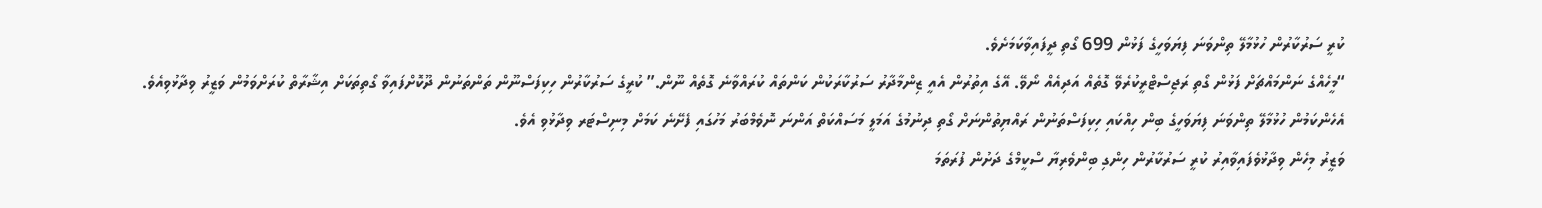ކުރީ ސަރުކާރުން ހުޅުމާލޭ ތިންވަނަ ފިޔަވަހީގެ ފަޅުން 699 ގޯތި ދީފައިވާކަމަށެވެ.
“މީހެއްގެ ނަންމައްޗަށް ފަޅުން ގޯތި ރަޖިސްޓްރީކުރެވޭ ގޮތެއް އަދިއެއް ނޯވޭ. އޭގެ އިތުރުން އެއީ ޒިންމާދާރު ސަރުކާރަކުން ކަންތައް ކުރައްވާނެ ގޮތެއް ނޫން.” ކުރީގެ ސަރުކާރުން ހިކިފަސްނޫން ތަންތަނުން ދޫކޮށްފައިވާ ގޯތިތަކަށް އިޝާރާތް ކުރަށްވަމުން ވަޒީރު ވިދާޅުވިއެވެ.
އެހެންކަމުން ހުޅުމާލޭ ތިންވަނަ ފިޔަވަހީގެ ބިން ހިއްކައި ހިކިފަސްތަނުން ރައްޔިތުންނަށް ގޯތި ދިނުމުގެ އަމަލީ މަސައްކަތް އަންނަ ނޮވެމްބަރު މަހުގައި ފެށޭނެ ކަމަށް މިނިސްޓަރ ވިދާޅުވި އެވެ.
ވަޒީރު މިހެން ވިދާޅުވެފައިވާއިރު ކުރީ ސަރުކާރުން ހިންގި ބިންވެރިޔާ ސްކީމްގެ ދަށުން ފުރަތަމަ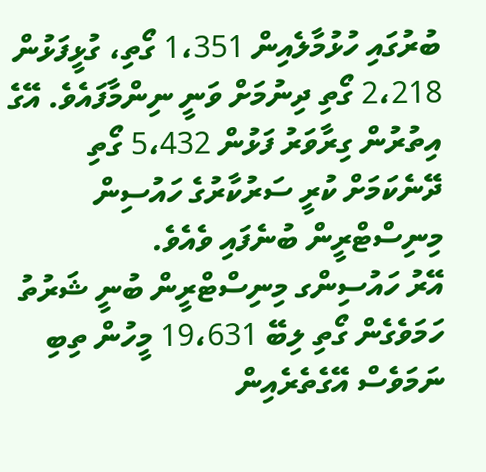ބުރުގައި ހުޅުމާލެއިން 1،351 ގޯތި، ގުޅީފަޅުން 2،218 ގޯތި ދިނުމަށް ވަނީ ނިންމާފައެވެ. އޭގެ އިތުރުން ގިރާވަރު ފަޅުން 5،432 ގޯތި ދޭނެކަމަށް ކުރީ ސަރުކާރުގެ ހައުސިން މިނިސްޓްރީން ބުނެފައި ވެއެވެ.
އޭރު ހައުސިންގ މިނިސްޓްރީން ބުނީ ޝަރުތު ހަމަވެގެން ގޯތި ލިބޭ 19،631 މީހުން ތިބި ނަމަވެސް އޭގެތެރެއިން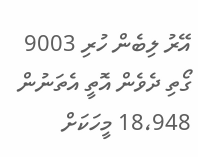އޭރު ލިބެން ހުރި 9003 ގޯތި ދެވެން އޮތީ އެތަނުން 18،948 މީހަކަށް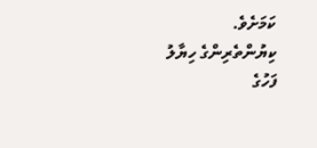ކަމަށެވެ.
ކިޔުންތެރިންގެ ހިޔާލު
ފަހުގެ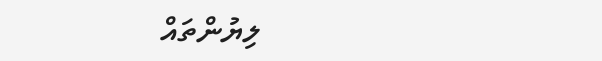ލިޔުންތައް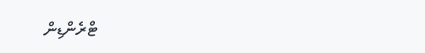ޓްރެންޑިން